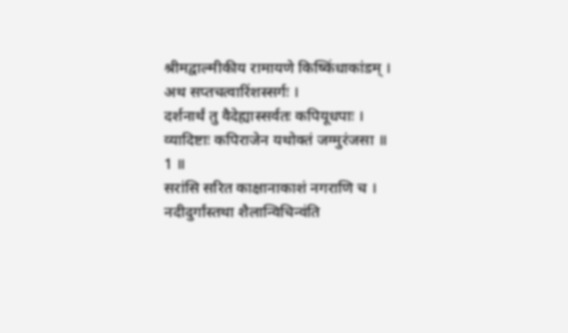श्रीमद्वाल्मीकीय रामायणे किष्किंधाकांडम् ।
अथ सप्तचत्वारिंशस्सर्गः ।
दर्शनार्थं तु वैदेह्यास्सर्वतः कपियूधपाः ।
व्यादिष्टाः कपिराजेन यथोक्तं जग्मुरंजसा ॥ 1 ॥
सरांसि सरित काक्षानाकाशं नगराणि च ।
नदीदुर्गांस्तथा शैलान्विचिन्वंति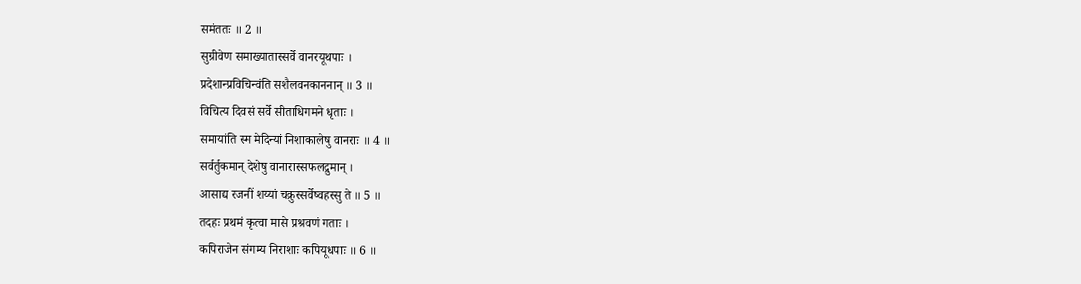समंततः ॥ 2 ॥
सुग्रीवेण समाख्यातास्सर्वे वानरयूथपाः ।
प्रदेशान्प्रविचिन्वंति सशैलवनकाननान् ॥ 3 ॥
विचित्य दिवसं सर्वे सीताधिगमने धृताः ।
समायांति स्म मेदिन्यां निशाकालेषु वानराः ॥ 4 ॥
सर्वर्तुकमान् देशेषु वानारास्सफलद्रुमान् ।
आसाद्य रजनीं शय्यां चक्रुस्सर्वेष्वहस्सु ते ॥ 5 ॥
तदहः प्रथमं कृत्वा मासे प्रश्रवणं गताः ।
कपिराजेन संगम्य निराशाः कपियूधपाः ॥ 6 ॥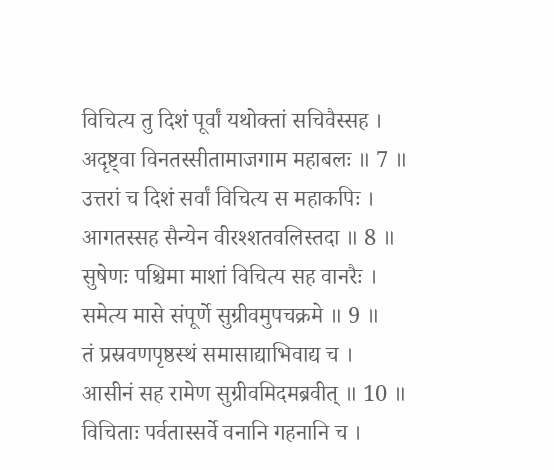विचित्य तु दिशं पूर्वां यथोक्तां सचिवैस्सह ।
अदृष्ट्वा विनतस्सीतामाजगाम महाबलः ॥ 7 ॥
उत्तरां च दिशं सर्वां विचित्य स महाकपिः ।
आगतस्सह सैन्येन वीरश्शतवलिस्तदा ॥ 8 ॥
सुषेणः पश्चिमा माशां विचित्य सह वानरैः ।
समेत्य मासे संपूर्णे सुग्रीवमुपचक्रमे ॥ 9 ॥
तं प्रस्रवणपृष्ठस्थं समासाद्याभिवाद्य च ।
आसीनं सह रामेण सुग्रीवमिदमब्रवीत् ॥ 10 ॥
विचिताः पर्वतास्सर्वे वनानि गहनानि च ।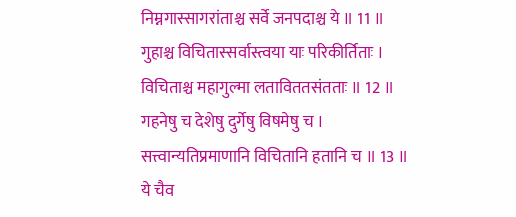निम्नगास्सागरांताश्च सर्वे जनपदाश्च ये ॥ 11 ॥
गुहाश्च विचितास्सर्वास्त्वया याः परिकीर्तिताः ।
विचिताश्च महागुल्मा लताविततसंतताः ॥ 12 ॥
गहनेषु च देशेषु दुर्गेषु विषमेषु च ।
सत्त्वान्यतिप्रमाणानि विचितानि हतानि च ॥ 13 ॥
ये चैव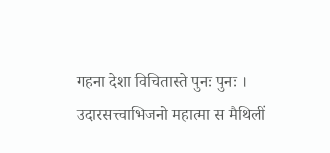गहना देशा विचितास्ते पुनः पुनः ।
उदारसत्त्वाभिजनो महात्मा स मैथिलीं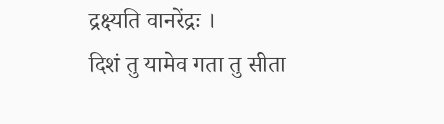द्रक्ष्यति वानरेंद्रः ।
दिशं तु यामेव गता तु सीता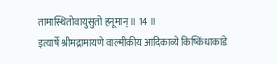तामास्थितोवायुसुतो हनूमान् ॥ 14 ॥
इत्यार्षे श्रीमद्रामायणे वाल्मीकीय आदिकाव्ये किष्किंधाकांडे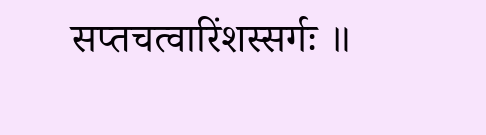सप्तचत्वारिंशस्सर्गः ॥